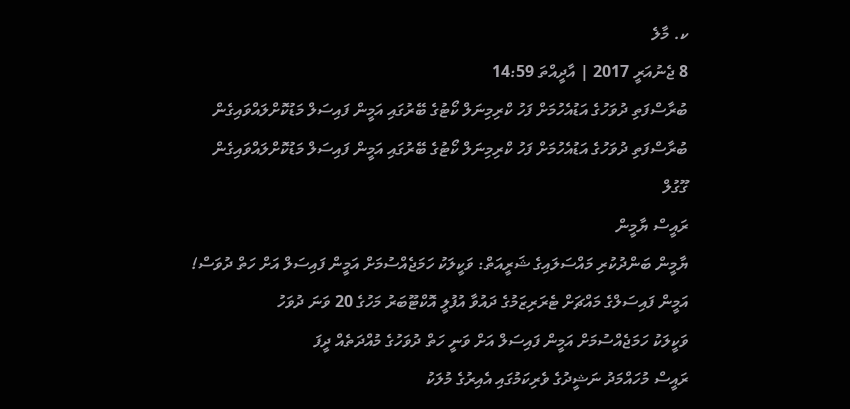ކ. މާލެ
8 ޖެނުއަރީ 2017 | އާދީއްތަ 14:59
ބުރާސްފަތި ދުވަހުގެ އަޑުއެހުމަށް ފަހު ކްރިމިނަލް ކޯޓުގެ ބޭރުގައި އަމީން ފައިސަލް މަޑުކޮށްލައްވައިގެން
ބުރާސްފަތި ދުވަހުގެ އަޑުއެހުމަށް ފަހު ކްރިމިނަލް ކޯޓުގެ ބޭރުގައި އަމީން ފައިސަލް މަޑުކޮށްލައްވައިގެން
ގޫގުލް
ރައީސް ޔާމީން
ޔާމީން ބަންދުކުރި މައްސަލައިގެ ޝަރީއަތް: ވަކީލަކު ހަމަޖެއްސުމަށް އަމީން ފައިސަލް އަށް ހަތް ދުވަސް!
އަމީން ފައިސަލްގެ މައްޗަށް ޓެރަރިޒަމުގެ ދައުވާ އުފުލީ އޮކްޓޫބަރު މަހުގެ 20 ވަނަ ދުވަހު
ވަކީލަކު ހަމަޖެއްސުމަށް އަމީން ފައިސަލް އަށް ވަނީ ހަތް ދުވަހުގެ މުއްދަތެއް ދީފަ
ރައީސް މުހައްމަދު ނަޝީދުގެ ވެރިކަމުގައި އެއިރުގެ މުލަކު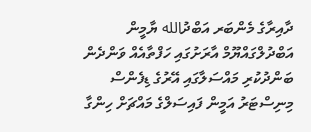ދާއިރާގެ މެންބަރ އަބްދުالله ޔާމީން އަބްދުލްގައްޔޫމް އާރަށުގައި ހަފްތާއެއް ވަންދެން ބަންދުކުރި މައްސަލާގައި އޭރުގެ ޑިފެންސް މިނިސްޓަރު އަމީން ފައިސަލްގެ މައްޗަށް ހިންގާ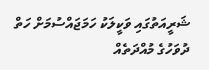ޝަރީއަތުގައި ވަކީލަކު ހަމަޖައްސުމަށް ހަތް ދުވަހުގެ މުއްދަތެއް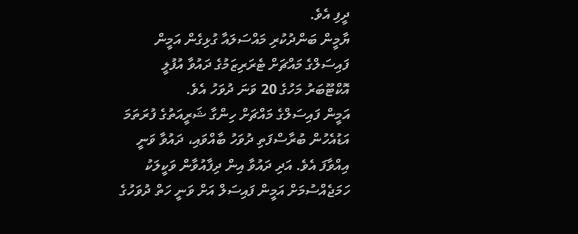ދީފި އެވެ.
ޔާމީން ބަންދުކުރި މައްސަލައާ ގުޅިގެން އަމީން ފައިސަލްގެ މައްޗަށް ޓެރަރިޒަމުގެ ދައުވާ އުފުލީ އޮކްޓޫބަރު މަހުގެ 20 ވަނަ ދުވަހު އެވެ.
އަމީން ފައިސަލްގެ މައްޗަށް ހިންގާ ޝަރީއަތުގެ ފުރަތަމަ އަޑުއެހުން ބުރާސްފަތި ދުވަހު ބާއްވައި، ދައުވާ ވަނީ އިއްވާފަ އެވެ. އަދި ދައުވާ އިން ދިފާއުވާން ވަކީލަކު ހަމަޖެއްސުމަށް އަމީން ފައިސަލް އަށް ވަނީ ހަތް ދުވަހުގެ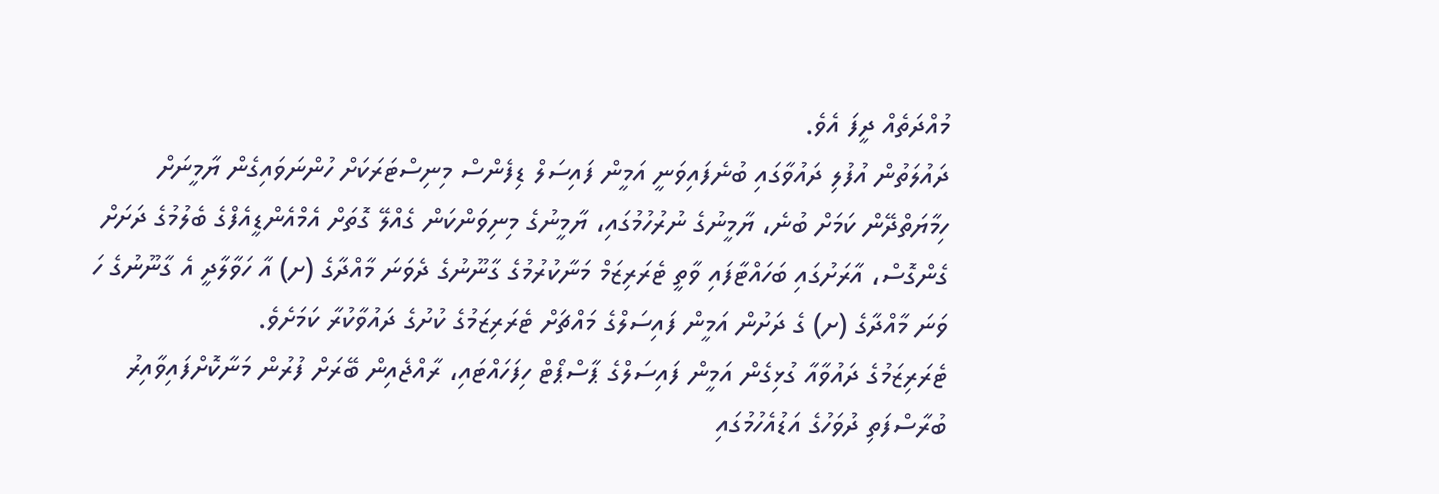މުއްދަތެއް ދީފަ އެވެ.
ދައުލަތުން އުފުލި ދައުވާގައި ބުނެފައިވަނީ އަމީން ފައިސަލް ޑިފެންސް މިނިސްޓަރަކަށް ހުންނަވައިގެން ޔާމީނަށް ހިމާޔަތްދޭން ކަމަށް ބުނެ، ޔާމީނުގެ ނުރުހުމުގައި، ޔާމީނުގެ މިނިވަންކަން ގެއްލޭ ގޮތަށް އެމްއެންޑީއެފްގެ ބެލުމުގެ ދަށަށް ގެންގޮސް، އާރަށުގައި ބަހައްޓާފައި ވާތީ ޓެރަރިޒަމް މަނާކުރުމުގެ ގާނޫނުގެ ދެވަނަ މާއްދާގެ (ށ) އާ ހަވާލާދީ އެ ގާނޫނުގެ ހަ ވަނަ މާއްދާގެ (ށ) ގެ ދަށުން އަމީން ފައިސަލްގެ މައްޗަށް ޓެރަރިޒަމުގެ ކުށުގެ ދައުވާކުރާ ކަމަށެވެ.
ޓެރަރިޒަމުގެ ދައުވާއާ ގުޅިގެން އަމީން ފައިސަލްގެ ޕާސްޕޯޓް ހިފަހައްޓައި، ރާއްޖެއިން ބޭރަށް ފުރުން މަނާކޮށްފައިވާއިރު ބުރާސްފަތި ދުވަހުގެ އަޑުއެހުމުގައި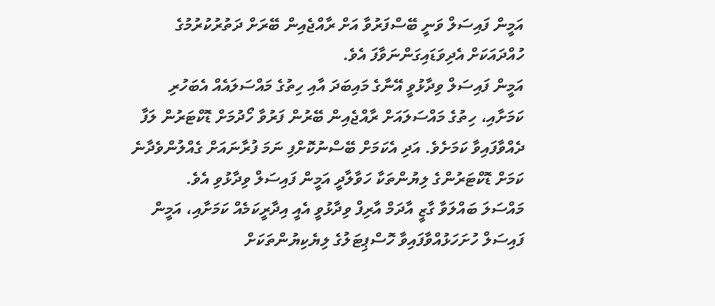އަމީން ފައިސަލް ވަނީ ބޭސްފަރުވާ އަށް ރާއްޖެއިން ބޭރަށް ދަތުރުކުރުމުގެ ހުއްދައަކަށް އެދިވަޑައިގަންނަވާފަ އެވެ.
އަމީން ފައިސަލް ވިދާޅުވީ އޭނާގެ މައިބަދަ އާއި ހިތުގެ މައްސަލައެއް އެބަހުރި ކަމަށާއި، ހިތުގެ މައްސަލައަށް ރާއްޖެއިން ބޭރުން ފަރުވާ ހޯދުމަށް ޑޮކްޓަރުން ލަފާ ދެއްވާފައިވާ ކަމަށެވެ. އަދި އެކަމަށް ބޭސްނުކޮށްފި ނަމަ ފުރާނައަށް ގެއްލުންވެދާނެ ކަމަށް ޑޮކްޓަރުންގެ ލިޔުންތަކާ ހަވާލާދީ އަމީން ފައިސަލް ވިދާޅުވި އެވެ.
މައްސަލަ ބައްލަވާ ގާޒީ އާދަމް އާރިފް ވިދާޅުވީ އެއީ އިދާރީކަމެއް ކަމަށާއި، އަމީން ފައިސަލް ހުށަހަޅުއްވާފައިވާ ހޮސްޕިޓަލުގެ ލިޔެކިޔުންތަކަށް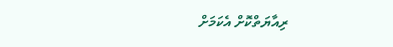ރިއާޔަތްކޮށް އެކަމަށް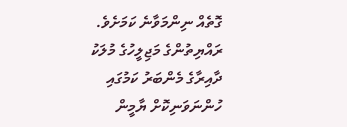ގޮތެއް ނިންމަވާނެ ކަމަށެވެ.
ރައްޔިތުންގެ މަޖިލީހުގެ މުލަކު ދާއިރާގެ މެންބަރު ކަމުގައި ހުންނަވަނިކޮށް ޔާމީން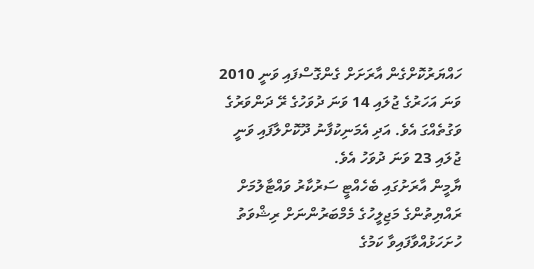ހައްޔަރުކޮށްގެން އާރަށަށް ގެންގޮސްފައި ވަނީ 2010 ވަނަ އަހަރުގެ ޖުލައި 14 ވަނަ ދުވަހުގެ ރޭ ދަންވަރުގެ ވަގުތެއްގަ އެވެ. އަދި އެމަނިކުފާނު ދޫކޮށްލާފައި ވަނީ ޖުލައި 23 ވަނަ ދުވަހު އެވެ.
ޔާމީން އާރަށުގައި ބެހެއްޓީ ސަރުކާރު ވައްޓާލުމަށް ރައްޔިތުންގެ މަޖިލީހުގެ މެމްބަރުންނަށް ރިޝްވަތު ހުށަހަޅުއްވާފައިވާ ކަމުގެ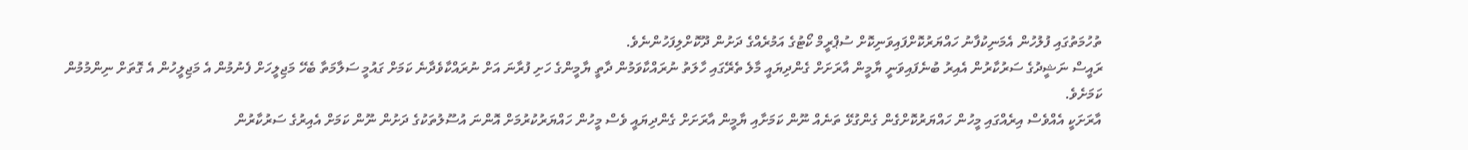ތުހުމަތުގައި ފުލުހުން އެމަނިކުފާނު ހައްޔަރުކޮށްފައިވަނިކޮށް ސުޕްރީމް ކޯޓުގެ އަމުރެއްގެ ދަށުން ދޫކޮށްލިފަހުންނެވެ.
ރައީސް ނަޝީދުގެ ސަރުކާރުން އެއިރު ބުނެފައިވަނީ ޔާމީން އާރަށަށް ގެންދިޔައީ މާލެ ތެރޭގައި ހާލަތު ނުރައްކާވަމުން ދާތީ ޔާމީންގެ ހަށި ފުރާނަ އަށް ނުރައްކާވެދާނެ ކަމަށް ގައުމީ ސަލާމަތާ ބެހޭ މަޖިލީހަށް ފެނުމުން އެ މަޖިލީހުން އެ ގޮތަށް ނިންމުމުން ކަމަށެވެ.
އާރަށަކީ އެއްވެސް އިރެއްގައި މީހުން ހައްޔަރުކޮށްގެން ގެންގުޅޭ ތަނެއް ނޫން ކަމަށާއި ޔާމީން އާރަށަށް ގެންދިޔައީ ވެސް މީހުން ހައްޔަރުކުރުމަށް އޮންނަ އުސޫލުތަކުގެ ދަށުން ނޫން ކަމަށް އެއިރުގެ ސަރުކާރުން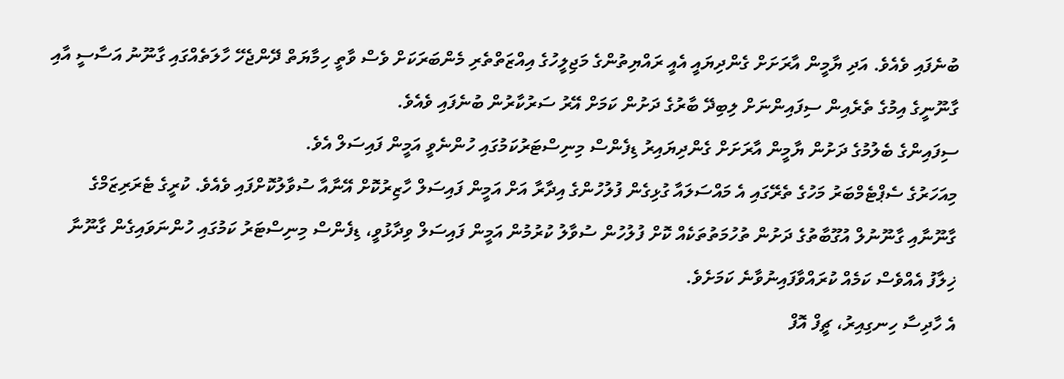ބުނެފައި ވެއެވެ. އަދި ޔާމީން އާރަށަށް ގެންދިޔައީ އެއީ ރައްޔިތުންގެ މަޖިލީހުގެ އިއްޒަތްތެރި މެންބަރަކަށް ވެސް ވާތީ ހިމާޔަތް ދޭންޖެހޭ ހާލަތެއްގައި ގާނޫނު އަސާސީ އާއި ގާނޫނީގެ އިމުގެ ތެރެއިން ސިފައިންނަށް ލިބިދޭ ބާރުގެ ދަށުން ކަމަށް އޭރު ސަރުކާރުން ބުނެފައި ވެއެވެ.
ސިފައިންގެ ބެލުމުގެ ދަށުން ޔާމީން އާރަށަށް ގެންދިޔައިރު ޑިފެންސް މިނިސްޓަރުކަމުގައި ހުންނެވީ އަމީން ފައިސަލް އެވެ.
މިއަހަރުގެ ސެޕްޓެމްބަރު މަހުގެ ތެރޭގައި އެ މައްސަލައާ ގުޅިގެން ފުލުހުންގެ އިދާރާ އަށް އަމީން ފައިސަލް ހާޒިރުކޮށް އޭނާއާ ސުވާލުކޮށްފައި ވެއެވެ. ކުރީގެ ޓެރަރިޒަމްގެ ގާނޫނާއި ގާނޫނުލް އުގޫބާތުގެ ދަށުން ތުހުމަތުތަކެއް ކޮށް ފުލުހުން ސުވާލު ކުރުމުން އަމީން ފައިސަލް ވިދާޅުވީ، ޑިފެންސް މިނިސްޓަރު ކަމުގައި ހުންނަވައިގެން ގާނޫނާ ޚިލާފު އެއްވެސް ކަމެއް ކުރައްވާފައިނުވާނެ ކަމަށެވެ.
އެ ހާދިސާ ހިނގިއިރު، ޗީފް އޮފް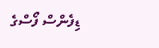ޑިފެންސް ފޯސްގެ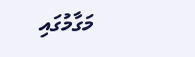މަގާމުގައި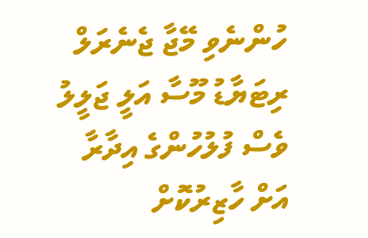ހުންނެވި މޭޖާ ޖެނެރަލް ރިޓަޔާޑު މޫސާ އަލީ ޖަލީލު ވެސް ފުލުހުންގެ އިދާރާ އަށް ހާޒިރުކޮށް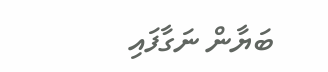ބަޔާން ނަގާފައި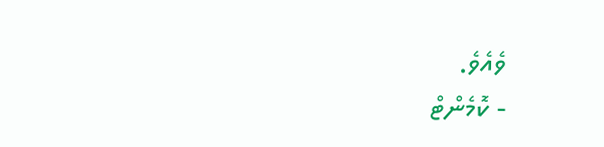ވެއެވެ.
- ކޮމެންޓް